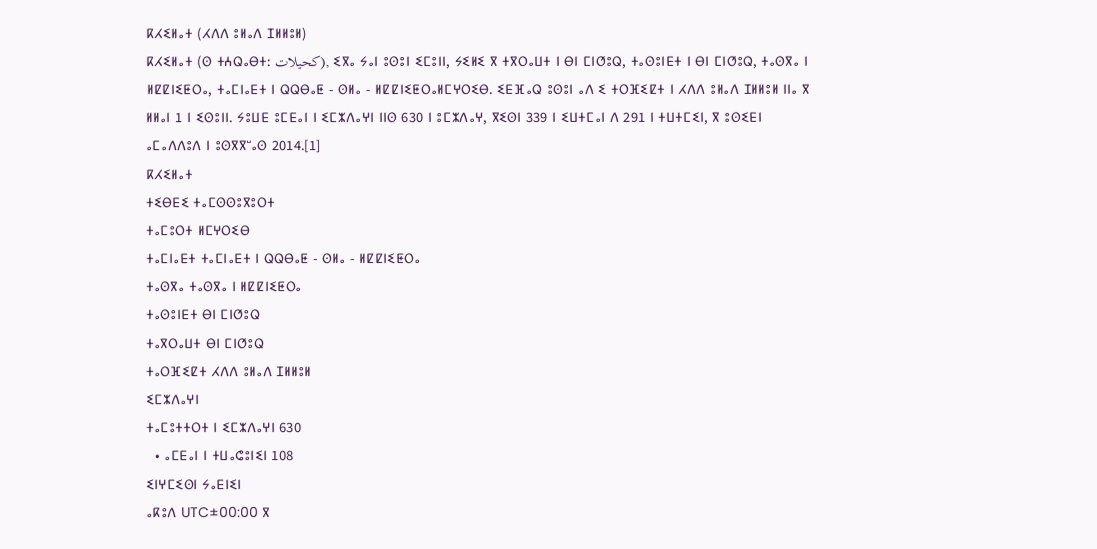ⴽⵃⵉⵍⴰⵜ (ⵃⴷⴷ ⵓⵍⴰⴷ ⵊⵍⵍⵓⵍ)
ⴽⵃⵉⵍⴰⵜ (ⵙ ⵜⵄⵕⴰⴱⵜ: كحيلات), ⵉⴳⴰ ⵢⴰⵏ ⵓⵙⵓⵏ ⵉⵎⵓⵏⵏ, ⵢⵉⵍⵉ ⴳ ⵜⴳⵔⴰⵡⵜ ⵏ ⴱⵏ ⵎⵏⵚⵓⵕ, ⵜⴰⵙⵓⵏⴹⵜ ⵏ ⴱⵏ ⵎⵏⵚⵓⵕ, ⵜⴰⵙⴳⴰ ⵏ ⵍⵇⵇⵏⵉⵟⵔⴰ, ⵜⴰⵎⵏⴰⴹⵜ ⵏ ⵕⵕⴱⴰⵟ - ⵙⵍⴰ - ⵍⵇⵇⵏⵉⵟⵔⴰⵍⵎⵖⵔⵉⴱ. ⵉⴹⴼⴰⵕ ⵓⵙⵓⵏ ⴰⴷ ⵉ ⵜⵔⴼⵉⵇⵜ ⵏ ⵃⴷⴷ ⵓⵍⴰⴷ ⵊⵍⵍⵓⵍ ⵏⵏⴰ ⴳ ⵍⵍⴰⵏ 1 ⵏ ⵉⵙⵓⵏⵏ. ⵢⵓⵡⴹ ⵓⵎⴹⴰⵏ ⵏ ⵉⵎⵣⴷⴰⵖⵏ ⵏⵏⵙ 630 ⵏ ⵓⵎⵣⴷⴰⵖ, ⴳⵉⵙⵏ 339 ⵏ ⵉⵡⵜⵎⴰⵏ ⴷ 291 ⵏ ⵜⵡⵜⵎⵉⵏ, ⴳ ⵓⵙⵉⴹⵏ ⴰⵎⴰⴷⴷⵓⴷ ⵏ ⵓⵙⴳⴳⵯⴰⵙ 2014.[1]
ⴽⵃⵉⵍⴰⵜ
ⵜⵉⴱⴹⵉ ⵜⴰⵎⵙⵙⵓⴳⵓⵔⵜ
ⵜⴰⵎⵓⵔⵜ ⵍⵎⵖⵔⵉⴱ
ⵜⴰⵎⵏⴰⴹⵜ ⵜⴰⵎⵏⴰⴹⵜ ⵏ ⵕⵕⴱⴰⵟ - ⵙⵍⴰ - ⵍⵇⵇⵏⵉⵟⵔⴰ
ⵜⴰⵙⴳⴰ ⵜⴰⵙⴳⴰ ⵏ ⵍⵇⵇⵏⵉⵟⵔⴰ
ⵜⴰⵙⵓⵏⴹⵜ ⴱⵏ ⵎⵏⵚⵓⵕ
ⵜⴰⴳⵔⴰⵡⵜ ⴱⵏ ⵎⵏⵚⵓⵕ
ⵜⴰⵔⴼⵉⵇⵜ ⵃⴷⴷ ⵓⵍⴰⴷ ⵊⵍⵍⵓⵍ
ⵉⵎⵣⴷⴰⵖⵏ
ⵜⴰⵎⵓⵜⵜⵔⵜ ⵏ ⵉⵎⵣⴷⴰⵖⵏ 630
  • ⴰⵎⴹⴰⵏ ⵏ ⵜⵡⴰⵛⵓⵏⵉⵏ 108
ⵉⵏⵖⵎⵉⵙⵏ ⵢⴰⴹⵏⵉⵏ
ⴰⴽⵓⴷ UTC±00:00 ⴳ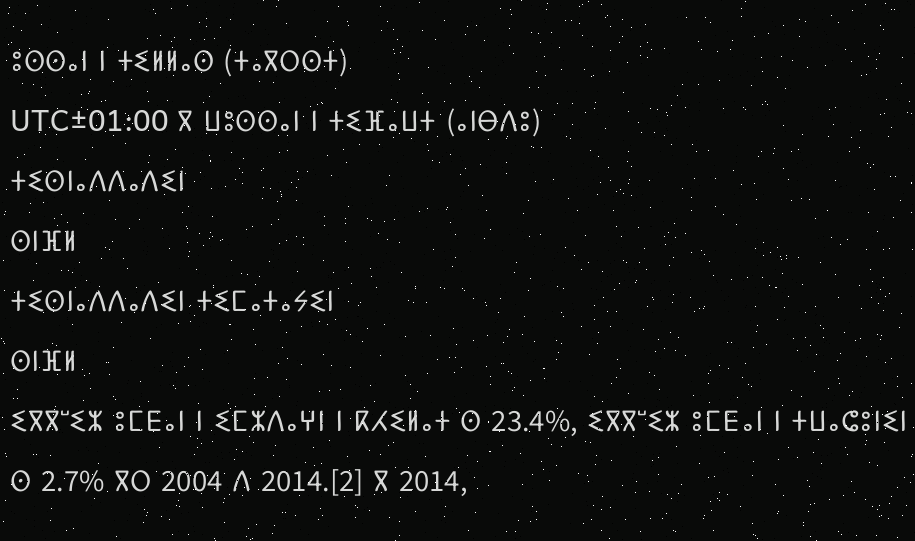ⵓⵙⵙⴰⵏ ⵏ ⵜⵉⵍⵍⴰⵙ (ⵜⴰⴳⵔⵙⵜ)
UTC±01:00 ⴳ ⵡⵓⵙⵙⴰⵏ ⵏ ⵜⵉⴼⴰⵡⵜ (ⴰⵏⴱⴷⵓ)
ⵜⵉⵙⵏⴰⴷⴷⴰⴷⵉⵏ
ⵙⵏⴼⵍ
ⵜⵉⵙⵏⴰⴷⴷⴰⴷⵉⵏ ⵜⵉⵎⴰⵜⴰⵢⵉⵏ
ⵙⵏⴼⵍ
ⵉⴳⴳⵯⵉⵣ ⵓⵎⴹⴰⵏ ⵏ ⵉⵎⵣⴷⴰⵖⵏ ⵏ ⴽⵃⵉⵍⴰⵜ ⵙ 23.4%, ⵉⴳⴳⵯⵉⵣ ⵓⵎⴹⴰⵏ ⵏ ⵜⵡⴰⵛⵓⵏⵉⵏ ⵙ 2.7% ⴳⵔ 2004 ⴷ 2014.[2] ⴳ 2014,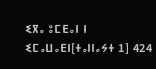ⵉⴳⴰ ⵓⵎⴹⴰⵏ ⵏ ⵉⵎⴰⵡⴰⴹⵏ[ⵜⴰⵏⵏⴰⵢⵜ 1] 424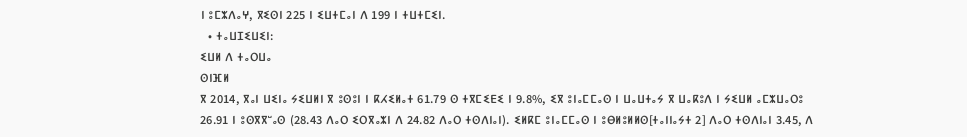ⵏ ⵓⵎⵣⴷⴰⵖ, ⴳⵉⵙⵏ 225 ⵏ ⵉⵡⵜⵎⴰⵏ ⴷ 199 ⵏ ⵜⵡⵜⵎⵉⵏ.
  • ⵜⴰⵡⵊⵉⵡⵉⵏ:
ⵉⵡⵍ ⴷ ⵜⴰⵔⵡⴰ
ⵙⵏⴼⵍ
ⴳ 2014, ⴳⴰⵏ ⵡⵉⵏⴰ ⵢⵉⵡⵍⵏ ⴳ ⵓⵙⵓⵏ ⵏ ⴽⵃⵉⵍⴰⵜ 61.79 ⵙ ⵜⴳⵎⵉⴹⵉ ⵏ 9.8%, ⵉⴳ ⵓⵏⴰⵎⵎⴰⵙ ⵏ ⵡⴰⵡⵜⴰⵢ ⴳ ⵡⴰⴽⵓⴷ ⵏ ⵢⵉⵡⵍ ⴰⵎⵣⵡⴰⵔⵓ 26.91 ⵏ ⵓⵙⴳⴳⵯⴰⵙ (28.43 ⴷⴰⵔ ⵉⵔⴳⴰⵣⵏ ⴷ 24.82 ⴷⴰⵔ ⵜⵙⴷⵏⴰⵏ). ⵉⵍⴽⵎ ⵓⵏⴰⵎⵎⴰⵙ ⵏ ⵓⴱⵍⵓⵍⵍⵙ[ⵜⴰⵏⵏⴰⵢⵜ 2] ⴷⴰⵔ ⵜⵙⴷⵏⴰⵏ 3.45, ⴷ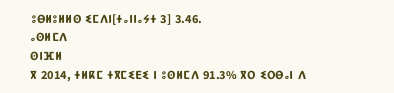ⵓⴱⵍⵓⵍⵍⵙ ⵉⵎⴷⵏ[ⵜⴰⵏⵏⴰⵢⵜ 3] 3.46.
ⴰⵙⵍⵎⴷ
ⵙⵏⴼⵍ
ⴳ 2014, ⵜⵍⴽⵎ ⵜⴳⵎⵉⴹⵉ ⵏ ⵓⵙⵍⵎⴷ 91.3% ⴳⵔ ⵉⵔⴱⴰⵏ ⴷ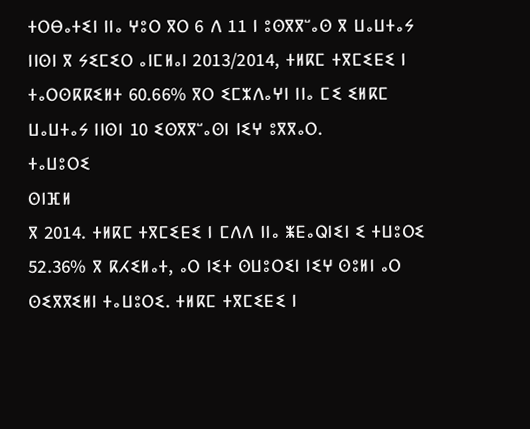ⵜⵔⴱⴰⵜⵉⵏ ⵏⵏⴰ ⵖⵓⵔ ⴳⵔ 6 ⴷ 11 ⵏ ⵓⵙⴳⴳⵯⴰⵙ ⴳ ⵡⴰⵡⵜⴰⵢ ⵏⵏⵙⵏ ⴳ ⵢⵉⵎⵉⵔ ⴰⵏⵎⵍⴰⵏ 2013/2014, ⵜⵍⴽⵎ ⵜⴳⵎⵉⴹⵉ ⵏ ⵜⴰⵔⵙⴽⴽⵉⵍⵜ 60.66% ⴳⵔ ⵉⵎⵣⴷⴰⵖⵏ ⵏⵏⴰ ⵎⵉ ⵉⵍⴽⵎ ⵡⴰⵡⵜⴰⵢ ⵏⵏⵙⵏ 10 ⵉⵙⴳⴳⵯⴰⵙⵏ ⵏⵉⵖ ⵓⴳⴳⴰⵔ.
ⵜⴰⵡⵓⵔⵉ
ⵙⵏⴼⵍ
ⴳ 2014. ⵜⵍⴽⵎ ⵜⴳⵎⵉⴹⵉ ⵏ ⵎⴷⴷ ⵏⵏⴰ ⵥⴹⴰⵕⵏⵉⵏ ⵉ ⵜⵡⵓⵔⵉ 52.36% ⴳ ⴽⵃⵉⵍⴰⵜ, ⴰⵔ ⵏⵉⵜ ⵙⵡⵓⵔⵉⵏ ⵏⵉⵖ ⵙⵓⵍⵏ ⴰⵔ ⵙⵉⴳⴳⵉⵍⵏ ⵜⴰⵡⵓⵔⵉ. ⵜⵍⴽⵎ ⵜⴳⵎⵉⴹⵉ ⵏ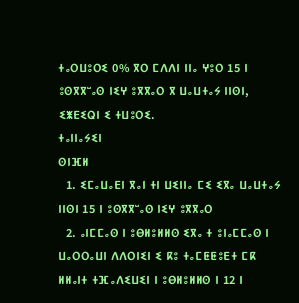ⵜⴰⵔⵡⵓⵔⵉ 0% ⴳⵔ ⵎⴷⴷⵏ ⵏⵏⴰ ⵖⵓⵔ 15 ⵏ ⵓⵙⴳⴳⵯⴰⵙ ⵏⵉⵖ ⵓⴳⴳⴰⵔ ⴳ ⵡⴰⵡⵜⴰⵢ ⵏⵏⵙⵏ, ⵉⵥⴹⵉⵕⵏ ⵉ ⵜⵡⵓⵔⵉ.
ⵜⴰⵏⵏⴰⵢⵉⵏ
ⵙⵏⴼⵍ
  1. ⵉⵎⴰⵡⴰⴹⵏ ⴳⴰⵏ ⵜⵏ ⵡⵉⵏⵏⴰ ⵎⵉ ⵉⴳⴰ ⵡⴰⵡⵜⴰⵢ ⵏⵏⵙⵏ 15 ⵏ ⵓⵙⴳⴳⵯⴰⵙ ⵏⵉⵖ ⵓⴳⴳⴰⵔ
  2. ⴰⵏⵎⵎⴰⵙ ⵏ ⵓⴱⵍⵓⵍⵍⵙ ⵉⴳⴰ ⵜ ⵓⵏⴰⵎⵎⴰⵙ ⵏ ⵡⴰⵔⵔⴰⵡⵏ ⴷⴷⵔⵏⵉⵏ ⵉ ⴽⵓ ⵜⴰⵎⵟⵟⵓⴹⵜ ⵎⴽ ⵍⵍⴰⵏⵜ ⵜⴼⴰⴷⵉⵡⵉⵏ ⵏ ⵓⴱⵍⵓⵍⵍⵙ ⵏ 12 ⵏ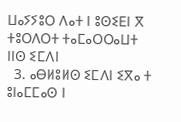ⵡⴰⵢⵢⵓⵔ ⴷⴰⵜ ⵏ ⵓⵙⵉⴹⵏ ⴳ ⵜⵓⵔⴷⵔⵜ ⵜⴰⵎⴰⵔⵔⴰⵡⵜ ⵏⵏⵙ ⵉⵎⴷⵏ
  3. ⴰⴱⵍⵓⵍⵙ ⵉⵎⴷⵏ ⵉⴳⴰ ⵜ ⵓⵏⴰⵎⵎⴰⵙ ⵏ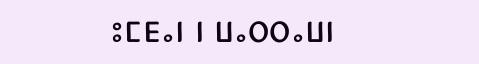ⵓⵎⴹⴰⵏ ⵏ ⵡⴰⵔⵔⴰⵡⵏ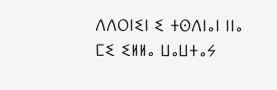ⴷⴷⵔⵏⵉⵏ ⵉ ⵜⵙⴷⵏⴰⵏ ⵏⵏⴰ ⵎⵉ ⵉⵍⵍⴰ ⵡⴰⵡⵜⴰⵢ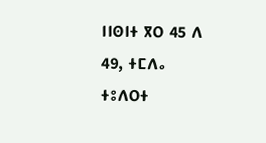ⵏⵏⵙⵏⵜ ⴳⵔ 45 ⴷ 49, ⵜⵎⴷⴰ ⵜⵓⴷⵔⵜ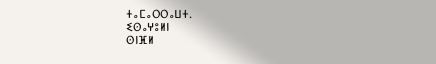ⵜⴰⵎⴰⵔⵔⴰⵡⵜ.
ⵉⵙⴰⵖⵓⵍⵏ
ⵙⵏⴼⵍ